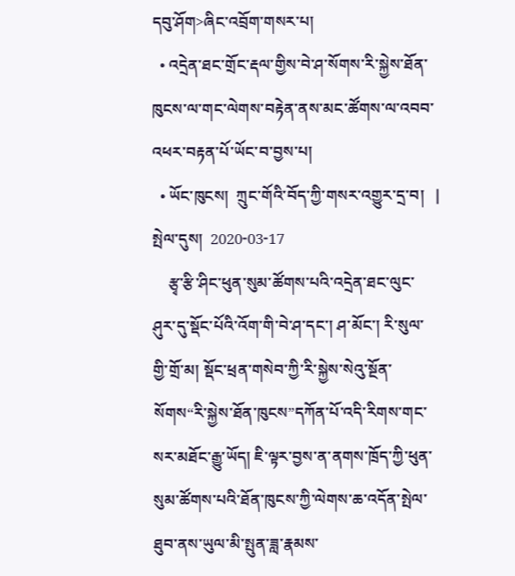དབུ་ཤོག>ཞིང་འབྲོག་གསར་པ།
  • འདྲེན་ཐང་གྲོང་རྡལ་གྱིས་བེ་ཤ་སོགས་རི་སྐྱེས་ཐོན་ཁུངས་ལ་གང་ལེགས་བརྟེན་ནས་མང་ཚོགས་ལ་འབབ་འཕར་བརྟན་པོ་ཡོང་བ་བྱས་པ།
  • ཡོང་ཁུངས།  ཀྲུང་གོའི་བོད་ཀྱི་གསར་འགྱུར་དྲ་བ།   |     སྤེལ་དུས།  2020-03-17
    རྩྭ་རྩི་ཤིང་ཕུན་སུམ་ཚོགས་པའི་འདྲེན་ཐང་ལུང་ཤུར་དུ་སྡོང་པོའི་འོག་གི་བེ་ཤ་དང་། ཤ་མོང་། རི་སུལ་གྱི་གྲོ་མ། སྡོང་ཕྲན་གསེབ་ཀྱི་རི་སྐྱེས་སེའུ་སྔོན་སོགས“རི་སྐྱེས་ཐོན་ཁུངས”དཀོན་པོ་འདི་རིགས་གང་སར་མཐོང་རྒྱུ་ཡོད། ཇི་ལྟར་བྱས་ན་ནགས་ཁྲོད་ཀྱི་ཕུན་སུམ་ཚོགས་པའི་ཐོན་ཁུངས་ཀྱི་ལེགས་ཆ་འདོན་སྤེལ་ཐུབ་ནས་ཡུལ་མི་སྤུན་ཟླ་རྣམས་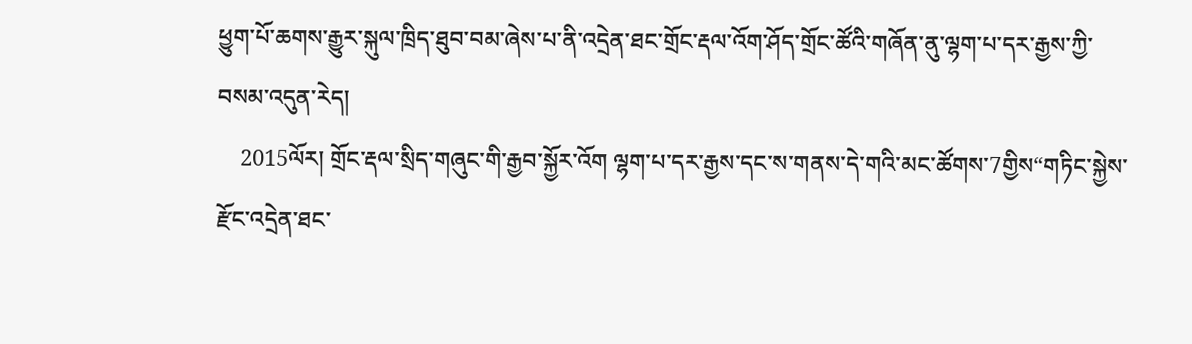ཕྱུག་པོ་ཆགས་རྒྱུར་སྐུལ་ཁྲིད་ཐུབ་བམ་ཞེས་པ་ནི་འདྲེན་ཐང་གྲོང་རྡལ་འོག་ཤོད་གྲོང་ཚོའི་གཞོན་ནུ་ལྷག་པ་དར་རྒྱས་ཀྱི་བསམ་འདུན་རེད།
    2015ལོར། གྲོང་རྡལ་སྲིད་གཞུང་གི་རྒྱབ་སྐྱོར་འོག ལྷག་པ་དར་རྒྱས་དང་ས་གནས་དེ་གའི་མང་ཚོགས་7གྱིས“གཏིང་སྐྱེས་རྫོང་འདྲེན་ཐང་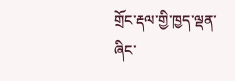གྲོང་རྡལ་གྱི་ཁྱད་ལྡན་ཞིང་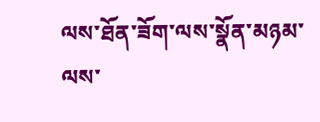ལས་ཐོན་ཟོག་ལས་སྣོན་མཉམ་ལས་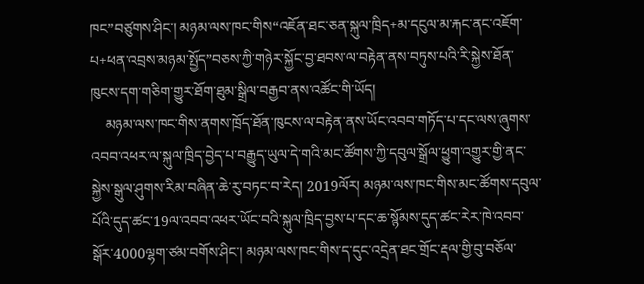ཁང”བཙུགས་ཤིང་། མཉམ་ལས་ཁང་གིས“འཇོན་ཐང་ཅན་སྐུལ་ཁྲིད+མ་དངུལ་མ་རྐང་ནང་འཇོག་པ+ཕན་འབྲས་མཉམ་སྤྱོད”བཅས་ཀྱི་གཉེར་སྐྱོང་བྱ་ཐབས་ལ་བརྟེན་ནས་བཏུས་པའི་རི་སྐྱེས་ཐོན་ཁུངས་དག་གཅིག་གྱུར་ཐོག་ཐུམ་སྒྲིལ་བརྒྱབ་ནས་འཚོང་གི་ཡོད།
    མཉམ་ལས་ཁང་གིས་ནགས་ཁྲོད་ཐོན་ཁུངས་ལ་བརྟེན་ནས་ཡོང་འབབ་གཏོད་པ་དང་ལས་ཞུགས་འབབ་འཕར་ལ་སྐུལ་ཁྲིད་བྱེད་པ་བརྒྱུད་ཡུལ་དེ་གའི་མང་ཚོགས་ཀྱི་དབུལ་སྒྲོལ་ཕྱུག་འགྱུར་གྱི་ནང་སྐྱེས་སྒུལ་ཤུགས་རིམ་བཞིན་ཆེ་རུ་བཏང་བ་རེད། 2019ལོར། མཉམ་ལས་ཁང་གིས་མང་ཚོགས་དབུལ་པོའི་དུད་ཚང་19ལ་འབབ་འཕར་ཡོང་བའི་སྐུལ་ཁྲིད་བྱས་པ་དང་ཆ་སྙོམས་དུད་ཚང་རེར་ཁེ་འབབ་སྒོར་4000ལྷག་ཙམ་བགོས་ཤིང་། མཉམ་ལས་ཁང་གིས་ད་དུང་འདྲེན་ཐང་གྲོང་རྡལ་གྱི་བུ་བཅོལ་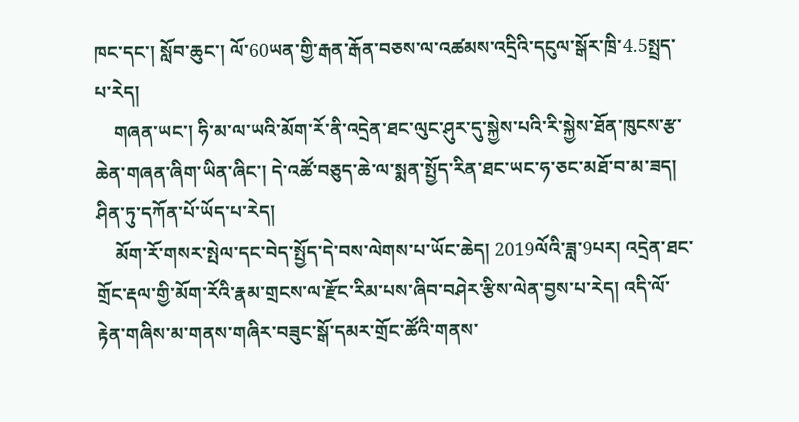ཁང་དང་། སློབ་ཆུང་། ལོ་60ཡན་གྱི་རྒན་རྒོན་བཅས་ལ་འཚམས་འདྲིའི་དངུལ་སྒོར་ཁྲི་4.5སྤྲད་པ་རེད།
    གཞན་ཡང་། ཧི་མ་ལ་ཡའི་མོག་རོ་ནི་འདྲེན་ཐང་ལུང་ཤུར་དུ་སྐྱེས་པའི་རི་སྐྱེས་ཐོན་ཁུངས་རྩ་ཆེན་གཞན་ཞིག་ཡིན་ཞིང་། དེ་འཚོ་བཅུད་ཆེ་ལ་སྨན་སྤྱོད་རིན་ཐང་ཡང་ཧ་ཅང་མཐོ་བ་མ་ཟད། ཤིན་ཏུ་དཀོན་པོ་ཡོད་པ་རེད།
    མོག་རོ་གསར་སྤེལ་དང་བེད་སྤྱོད་དེ་བས་ལེགས་པ་ཡོང་ཆེད། 2019ལོའི་ཟླ་9པར། འདྲེན་ཐང་གྲོང་རྡལ་གྱི་མོག་རོའི་རྣམ་གྲངས་ལ་རྫོང་རིམ་པས་ཞིབ་བཤེར་རྩིས་ལེན་བྱས་པ་རེད། འདི་ལོ་རྟེན་གཞིས་མ་གནས་གཞིར་བཟུང་སྒོ་དམར་གྲོང་ཚོའི་གནས་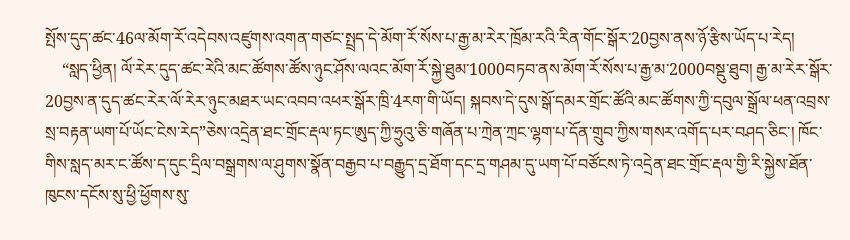སྤོས་དུད་ཚང་46ལ་མོག་རོ་འདེབས་འཛུགས་འགན་གཙང་སྤྲད་དེ་མོག་རོ་སོས་པ་རྒྱ་མ་རེར་ཁྲོམ་རའི་རིན་གོང་སྒོར་20བྱས་ནས་ཉོ་རྩིས་ཡོད་པ་རེད།
    “སླད་ཕྱིན། ལོ་རེར་དུད་ཚང་རེའི་མང་ཚོགས་ཚོས་ཉུང་ཤོས་ལའང་མོག་རོ་སྐྱེ་ཐུམ་1000བཏབ་ནས་མོག་རོ་སོས་པ་རྒྱ་མ་2000བསྡུ་ཐུབ། རྒྱ་མ་རེར་སྒོར་20བྱས་ན་དུད་ཚང་རེར་ལོ་རེར་ཉུང་མཐར་ཡང་འབབ་འཕར་སྒོར་ཁྲི་4རག་གི་ཡོད། སྐབས་དེ་དུས་སྒོ་དམར་གྲོང་ཚོའི་མང་ཚོགས་ཀྱི་དབུལ་སྒྲོལ་ཕན་འབྲས་སྲ་བརྟན་ཡག་པོ་ཡོང་ངེས་རེད”ཅེས་འདྲེན་ཐང་གྲོང་རྡལ་ཏང་ཨུད་ཀྱི་ཧྲུའུ་ཅི་གཞོན་པ་ཀྲེན་ཀྲང་ལྷག་པ་དོན་གྲུབ་ཀྱིས་གསར་འགོད་པར་བཤད་ཅིང་། ཁོང་གིས་སླད་མར་ང་ཚོས་ད་དུང་དྲིལ་བསྒྲགས་ལ་ཤུགས་སྣོན་བརྒྱབ་པ་བརྒྱུད་དྲ་ཐོག་དང་དྲ་གཤམ་དུ་ཡག་པོ་བཙོངས་ཏེ་འདྲེན་ཐང་གྲོང་རྡལ་གྱི་རི་སྐྱེས་ཐོན་ཁུངས་དངོས་སུ་ཕྱི་ཕྱོགས་སུ་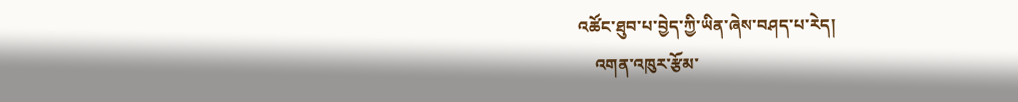འཚོང་ཐུབ་པ་བྱེད་ཀྱི་ཡིན་ཞེས་བཤད་པ་རེད།
    འགན་འཁུར་རྩོམ་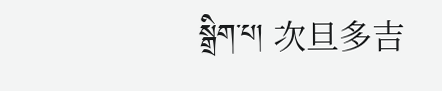སྒྲིག་པ། 次旦多吉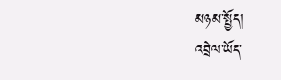མཉམ་སྤྱོད།
འབྲེལ་ཡོད་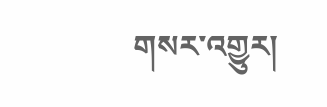གསར་འགྱུར།